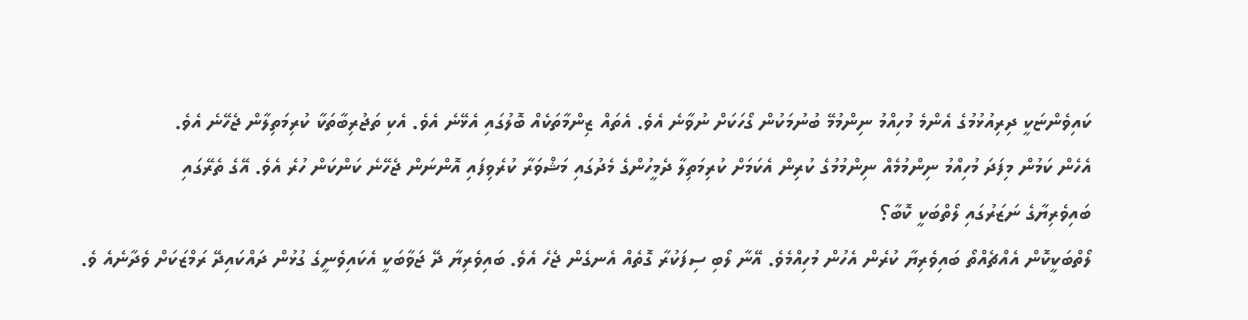ކައިވެންޏަކީ ދިރިއުޅުމުގެ އެންމެ މުހިއްމު ނިންމުމޭ ބުނުމަކުން ގޯހަކަށް ނުވާނެ އެވެ. އެތައް ޒިންމާތަކެއް ބޮލުގައި އެޅޭނެ އެވެ. އެކި ތަޖުރިބާތަކާ ކުރިމަތިލާން ޖެހޭނެ އެވެ.
އެހެން ކަމުން މިފަދަ މުހިއްމު ނިންމުމެއް ނިންމުމުގެ ކުރިން އެކަމަށް ކުރިމަތިލާ ދެމީހުންގެ މެދުގައި މަޝްވަރާ ކުރެވިފައި އޮންނަން ޖެހޭނެ ކަންކަން ހުރެ އެވެ. އޭގެ ތެރޭގައި
ބައިވެރިޔާގެ ނަޒަރުގައި ލޯތްބަކީ ކޮބާ؟
ލޯތްބަކީކޮން އެއްޗެއްތޯ ބައިވެރިޔާ ކުރެން އެހުން މުހިއްމެވެ. އޭނާ ލޯބި ސިފަކުރާ ގޮތެއް އެނގެން ޖެހެ އެވެ. ބައިވެރިޔާ ދޭ ޖަވާބަކީ އެކައިވެނީގެ ގުޅުން ދައްކައިދޭ ރަމްޒަކަށް ވެދާނެއެ ވެ.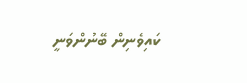ކައިވެނިން ބޭނުންވަނީ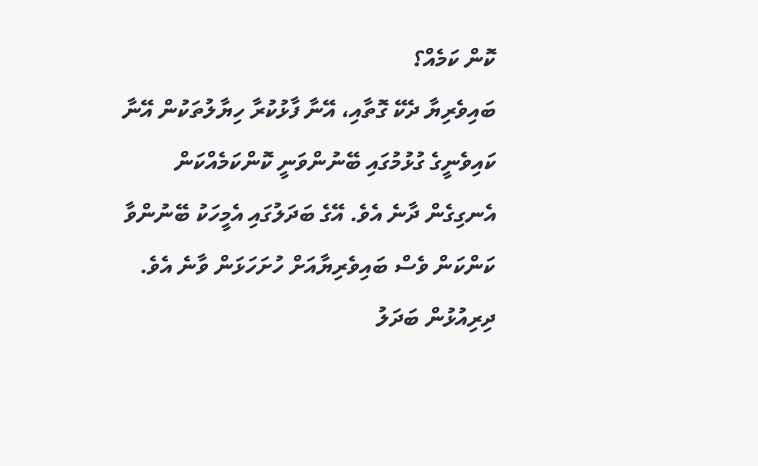ކޮން ކަމެއް؟
ބައިވެރިޔާ ދެކޭ ގޮތާއި، އޭނާ ފާޅުކުރާ ހިޔާލުތަކުން އޭނާ ކައިވެނީގެ ގުޅުމުގައި ބޭނުންވަނީ ކޮންކަމެއްކަން އެނގިގެން ދާނެ އެވެ. އޭގެ ބަދަލުގައި އެމީހަކު ބޭނުންވާ ކަންކަން ވެސް ބައިވެރިޔާއަށް ހުށަހަޅަން ވާނެ އެވެ.
ދިރިއުޅުން ބަދަލު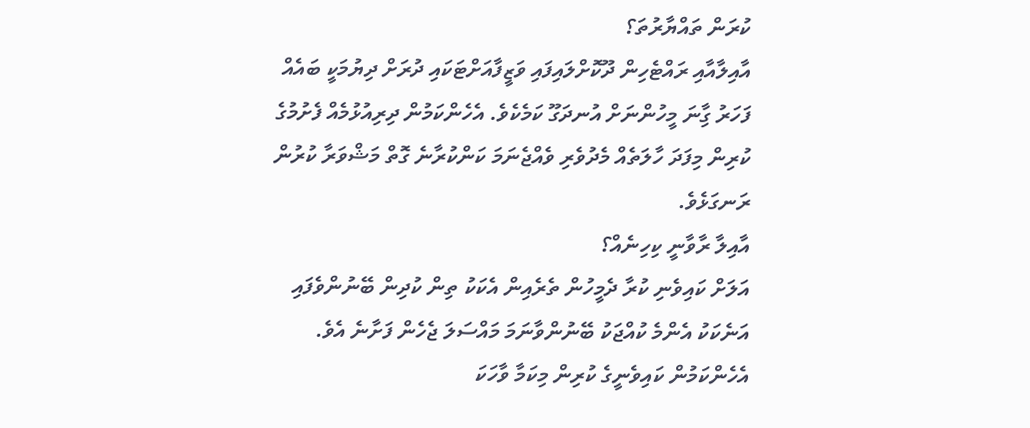ކުރަން ތައްޔާރުތަ؟
އާއިލާއާއި ރައްޓެހިން ދޫކޮށްލައިފައި ވަޒީފާއަށްޓަކައި ދުރަށް ދިޔުމަކީ ބައެއް ފަހަރު ގިާނަ މީހުންނަށް އުނދަގޫ ކަމެކެވެ. އެހެންކަމުން ދިރިއުޅުމެއް ފެށުމުގެ ކުރިން މިފަދަ ހާލަތެއް މެދުވެރި ވެއްޖެނަމަ ކަންކުރާނެ ގޮތް މަޝްވަރާ ކުރުން ރަނގަޅެވެ.
އާއިލާ ރާވާނީ ކިހިނެއް؟
އަލަށް ކައިވެނި ކުރާ ދެމީހުން ތެރެއިން އެކަކު ތިން ކުދިން ބޭނުންވެފައި އަނެކަކު އެންމެ ކުއްޖަކު ބޭނުންވާނަމަ މައްސަލަ ޖެހެން ފަށާނެ އެވެ. އެހެންކަމުން ކައިވެނީގެ ކުރިން މިކަމާ ވާހަކަ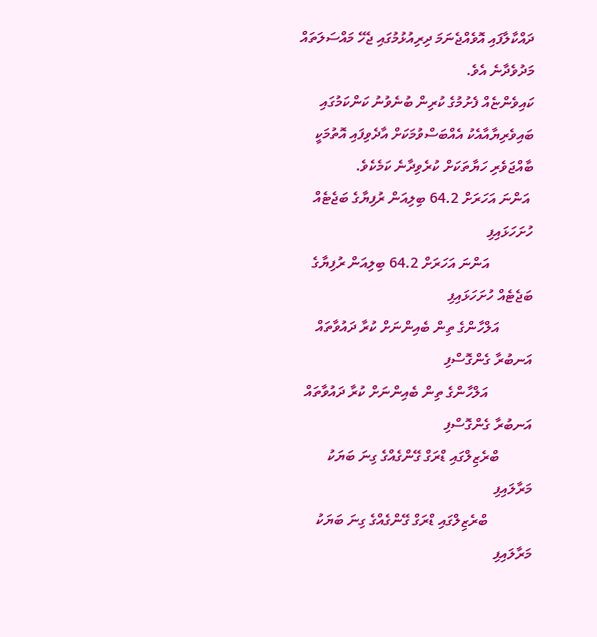ދައްކާލާފައި އޮވެއްޖެނަމަ ދިރިއުޅުމުގައި ޖެހޭ މައްސަލަތައް މަދުވެދާނެ އެވެ.
ކައިވެންޏެއް ފެށުމުގެ ކުރިން ބުނެވުނު ކަންކަމުގައި ބައިވެރިޔާއާއެކު އެއްބަސްވުމަކަށް އާދެވިފައި އޮތުމަކީ ބާއްޖަވެރި ހަޔާތަކަށް ކުރެވިދާނެ ކަމެކެވެ.
 އަންނަ އަހަރަށް 64.2 ބިލިއަން ރުފިޔާގެ ބަޖެޓެއް ހުށަހަޅައިފި
            އަންނަ އަހަރަށް 64.2 ބިލިއަން ރުފިޔާގެ ބަޖެޓެއް ހުށަހަޅައިފި
         އަލްހާންގެ ތިން ބެއިންނަށް ކުރާ ދައުވާތައް އަނބުރާ ގެންގޮސްފި
            އަލްހާންގެ ތިން ބެއިންނަށް ކުރާ ދައުވާތައް އަނބުރާ ގެންގޮސްފި
         ބްރެޒިލްގައި ޑްރަގް ގޭންގެއްގެ ގިނަ ބަޔަކު މަރާލައިފި
            ބްރެޒިލްގައި ޑްރަގް ގޭންގެއްގެ ގިނަ ބަޔަކު މަރާލައިފި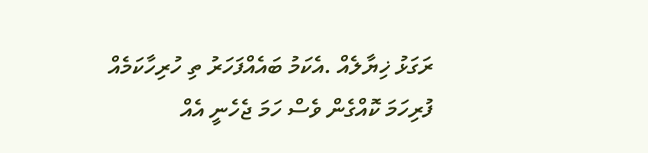ރަގަޅު ޚިޔާލެއް .އެކަމު ބައެއްފަހަރު ތި ހުރިހާކަމެއް ފުރިހަމަ ކޮއްގެން ވެސް ހަމަ ޖެހެނީ އެއް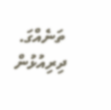ތަނެއްގަ. ދިރިއުޅުން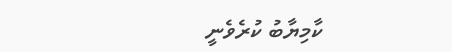ކާމިޔާބު ކުރެވެނީ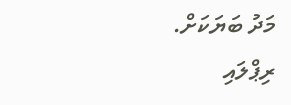މަދު ބަޔަކަށް.
ރިޕްލައި